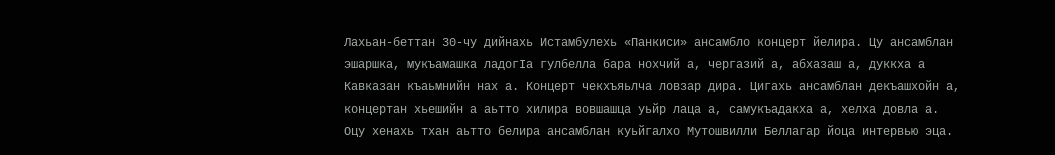Лахьан-беттан 30-чу дийнахь Истамбулехь «Панкиси» ансамбло концерт йелира. Цу ансамблан эшаршка, мукъамашка ладогІа гулбелла бара нохчий а, чергазий а, абхазаш а, дуккха а Кавказан къаьмнийн нах а. Концерт чекхъяьлча ловзар дира. Цигахь ансамблан декъашхойн а, концертан хьешийн а аьтто хилира вовшашца уьйр лаца а, самукъадакха а, хелха довла а.
Оцу хенахь тхан аьтто белира ансамблан куьйгалхо Мутошвилли Беллагар йоца интервью эца.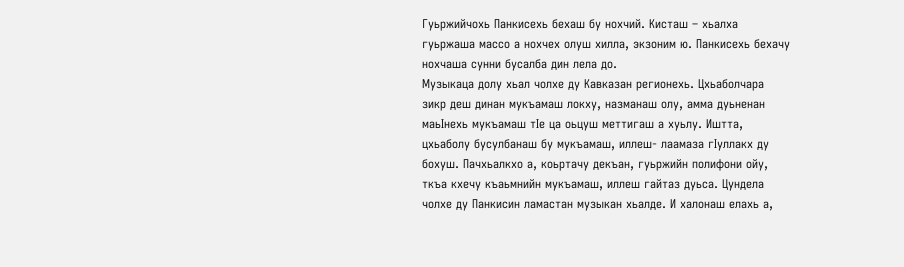Гуьржийчохь Панкисехь бехаш бу нохчий. Кисташ – хьалха гуьржаша массо а нохчех олуш хилла, экзоним ю. Панкисехь бехачу нохчаша сунни бусалба дин лела до.
Музыкаца долу хьал чолхе ду Кавказан регионехь. Цхьаболчара зикр деш динан мукъамаш локху, назманаш олу, амма дуьненан маьІнехь мукъамаш тІе ца оьцуш меттигаш а хуьлу. Иштта, цхьаболу бусулбанаш бу мукъамаш, иллеш- лаамаза гІуллакх ду бохуш. Пачхьалкхо а, коьртачу декъан, гуьржийн полифони ойу, ткъа кхечу къаьмнийн мукъамаш, иллеш гайтаз дуьса. Цундела чолхе ду Панкисин ламастан музыкан хьалде. И халонаш елахь а,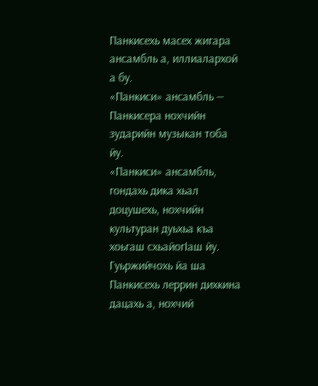Панкисехь масех жигара ансамбль а, иллиалархой а бу.
«Панкиси» ансамбль — Панкисера нохчийн зударийн музыкан тоба йу.
«Панкиси» ансамбль, гондахь дика хьал доцушехь, нохчийн культуран дуьхьа къа хоьгаш схьайогІаш йу.
Гуьржийчохь йа ша Панкисехь леррин дихкина дацахь а, нохчий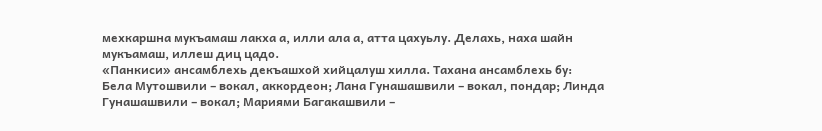мехкаршна мукъамаш лакха а, илли ала а, атта цахуьлу. Делахь, наха шайн мукъамаш, иллеш диц цадо.
«Панкиси» ансамблехь декъашхой хийцалуш хилла. Тахана ансамблехь бу:
Бела Мутошвили – вокал, аккордеон; Лана Гунашашвили – вокал, пондар; Линда Гунашашвили – вокал; Мариями Багакашвили –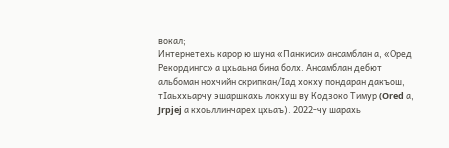вокал;
Интернетехь карор ю шуна «Панкиси» ансамблан а, «Оред Рекордингс» а цхьаьна бина болх. Ансамблан дебют альбоман нохчийн скрипкан/Іад хокху пондаран дакъош, тІаьххьарчу эшаршкахь локхуш ву Кодзоко Тимур (Ored а, Jrpjej а кхоьллинчарех цхьаъ). 2022-чу шарахь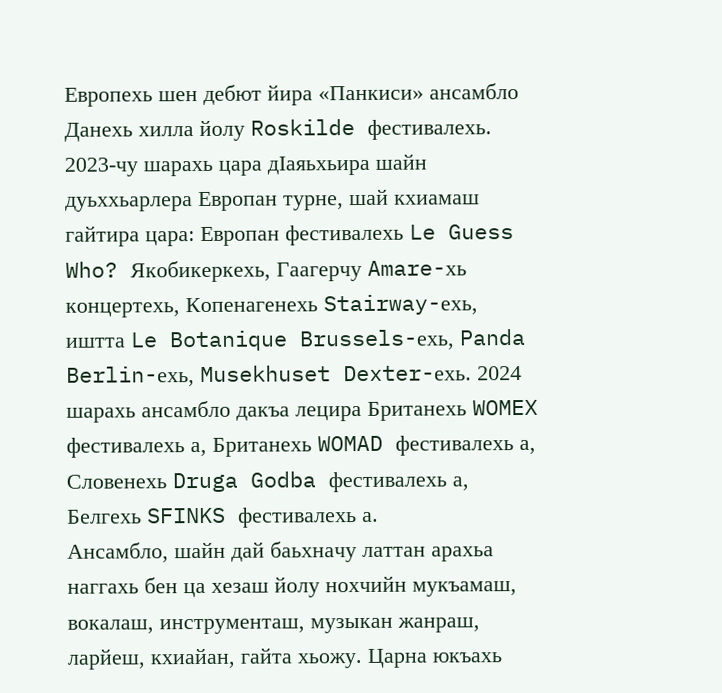Европехь шен дебют йира «Панкиси» ансамбло Данехь хилла йолу Roskilde фестивалехь. 2023-чу шарахь цара дІаяьхьира шайн дуьххьарлера Европан турне, шай кхиамаш гайтира цара: Европан фестивалехь Le Guess Who? Якобикеркехь, Гаагерчу Amare-хь концертехь, Копенагенехь Stairway-ехь, иштта Le Botanique Brussels-ехь, Panda Berlin-ехь, Musekhuset Dexter-ехь. 2024 шарахь ансамбло дакъа лецира Британехь WOMEX фестивалехь а, Британехь WOMAD фестивалехь а, Словенехь Druga Godba фестивалехь а, Белгехь SFINKS фестивалехь а.
Ансамбло, шайн дай баьхначу латтан арахьа наггахь бен ца хезаш йолу нохчийн мукъамаш, вокалаш, инструменташ, музыкан жанраш, ларйеш, кхиайан, гайта хьожу. Царна юкъахь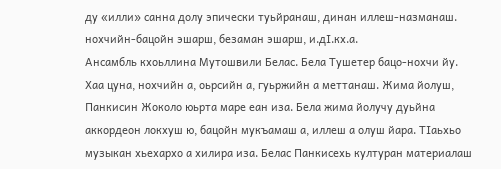ду «илли» санна долу эпически туьйранаш, динан иллеш-назманаш. нохчийн-бацойн эшарш, безаман эшарш, и.дІ.кх.а.
Ансамбль кхоьллина Мутошвили Белас. Бела Тушетер бацо-нохчи йу. Хаа цуна, нохчийн а, оьрсийн а, гуьржийн а меттанаш. Жима йолуш, Панкисин Жоколо юьрта маре еан иза. Бела жима йолучу дуьйна аккордеон локхуш ю, бацойн мукъамаш а, иллеш а олуш йара. ТІаьхьо музыкан хьехархо а хилира иза. Белас Панкисехь културан материалаш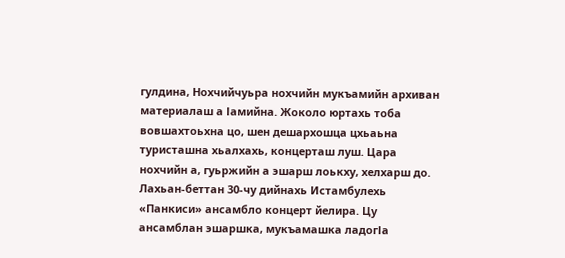гулдина, Нохчийчуьра нохчийн мукъамийн архиван материалаш а Іамийна. Жоколо юртахь тоба вовшахтоьхна цо, шен дешархошца цхьаьна туристашна хьалхахь, концерташ луш. Цара нохчийн а, гуьржийн а эшарш лоькху, хелхарш до.
Лахьан-беттан 30-чу дийнахь Истамбулехь «Панкиси» ансамбло концерт йелира. Цу ансамблан эшаршка, мукъамашка ладогІа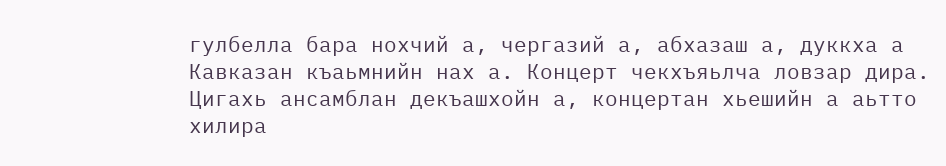гулбелла бара нохчий а, чергазий а, абхазаш а, дуккха а Кавказан къаьмнийн нах а. Концерт чекхъяьлча ловзар дира. Цигахь ансамблан декъашхойн а, концертан хьешийн а аьтто хилира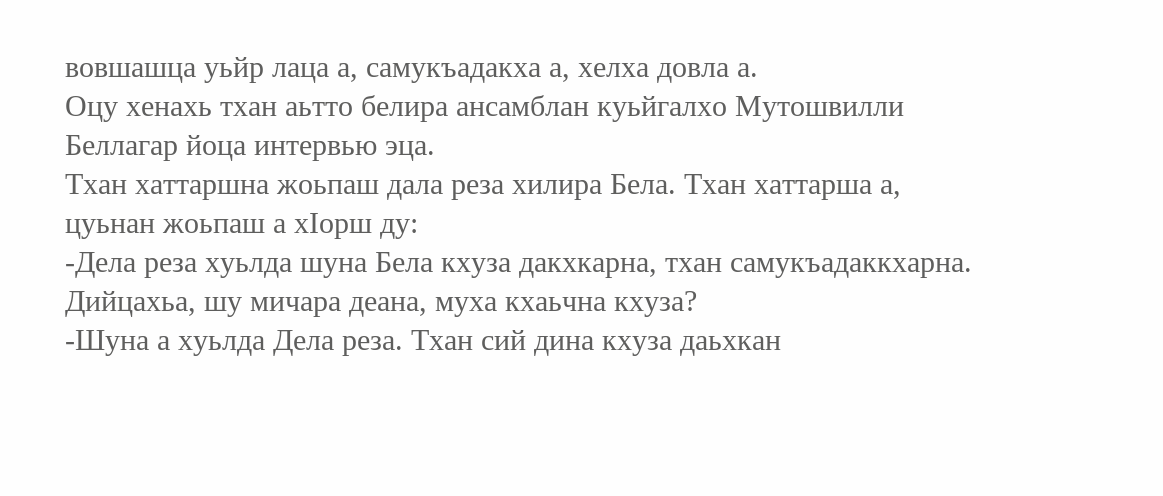вовшашца уьйр лаца а, самукъадакха а, хелха довла а.
Оцу хенахь тхан аьтто белира ансамблан куьйгалхо Мутошвилли Беллагар йоца интервью эца.
Тхан хаттаршна жоьпаш дала реза хилира Бела. Тхан хаттарша а, цуьнан жоьпаш а хІорш ду:
-Дела реза хуьлда шуна Бела кхуза дакхкарна, тхан самукъадаккхарна. Дийцахьа, шу мичара деана, муха кхаьчна кхуза?
-Шуна а хуьлда Дела реза. Тхан сий дина кхуза даьхкан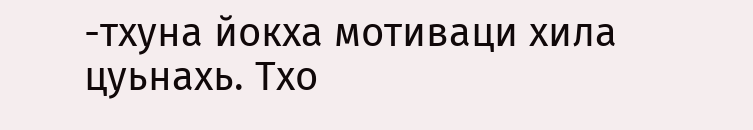-тхуна йокха мотиваци хила цуьнахь. Тхо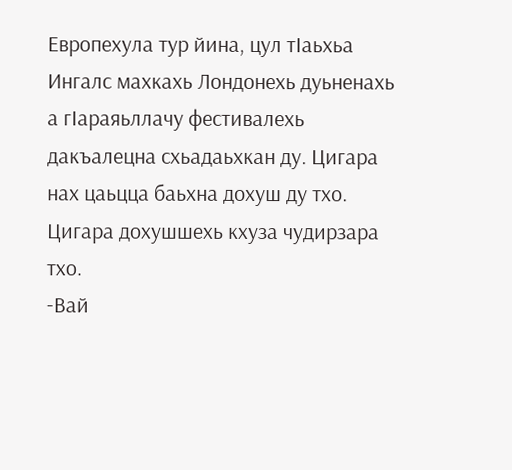Европехула тур йина, цул тІаьхьа Ингалс махкахь Лондонехь дуьненахь а гІараяьллачу фестивалехь дакъалецна схьадаьхкан ду. Цигара нах цаьцца баьхна дохуш ду тхо. Цигара дохушшехь кхуза чудирзара тхо.
-Вай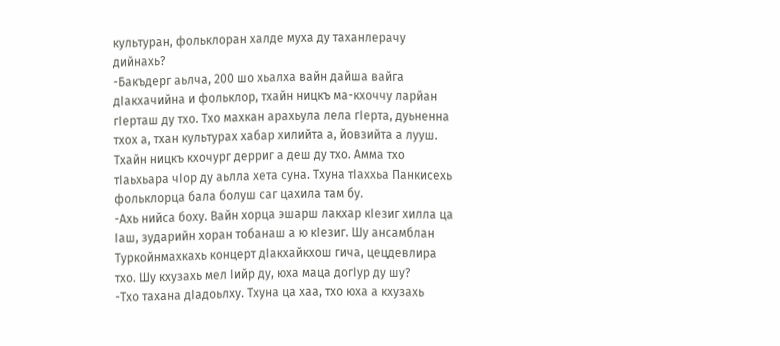культуран, фольклоран халде муха ду таханлерачу дийнахь?
-Бакъдерг аьлча, 200 шо хьалха вайн дайша вайга дІакхачийна и фольклор, тхайн ницкъ ма-кхоччу ларйан гІерташ ду тхо. Тхо махкан арахьула лела гІерта, дуьненна тхох а, тхан культурах хабар хилийта а, йовзийта а лууш. Тхайн ницкъ кхочург дерриг а деш ду тхо. Амма тхо тІаьхьара чІор ду аьлла хета суна. Тхуна тІаххьа Панкисехь фольклорца бала болуш саг цахила там бу.
-Ахь нийса боху. Вайн хорца эшарш лакхар кІезиг хилла ца Іаш, зударийн хоран тобанаш а ю кІезиг. Шу ансамблан Туркойнмахкахь концерт дІакхайкхош гича, цецдевлира тхо. Шу кхузахь мел Іийр ду, юха маца догІур ду шу?
-Тхо тахана дІадоьлху. Тхуна ца хаа, тхо юха а кхузахь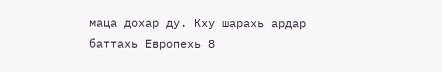маца дохар ду. Кху шарахь ардар баттахь Европехь 8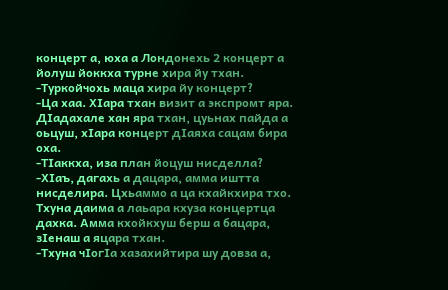концерт а, юха а Лондонехь 2 концерт а йолуш йоккха турне хира йу тхан.
-Туркойчохь маца хира йу концерт?
-Ца хаа. ХІара тхан визит а экспромт яра. ДІадахале хан яра тхан, цуьнах пайда а оьцуш, хІара концерт дІаяха сацам бира оха.
-ТІаккха, иза план йоцуш нисделла?
-ХІаъ, дагахь а дацара, амма иштта нисделира. Цхьаммо а ца кхайкхира тхо. Тхуна даима а лаьара кхуза концертца дахка. Амма кхойкхуш берш а бацара, зІенаш а яцара тхан.
-Тхуна чІогІа хазахийтира шу довза а,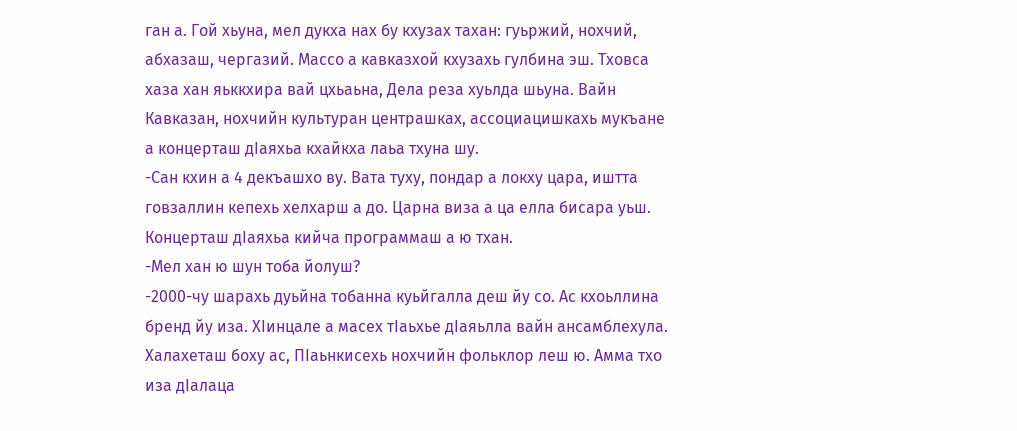ган а. Гой хьуна, мел дукха нах бу кхузах тахан: гуьржий, нохчий, абхазаш, чергазий. Массо а кавказхой кхузахь гулбина эш. Тховса хаза хан яьккхира вай цхьаьна, Дела реза хуьлда шьуна. Вайн Кавказан, нохчийн культуран центрашках, ассоциацишкахь мукъане а концерташ дІаяхьа кхайкха лаьа тхуна шу.
-Сан кхин а 4 декъашхо ву. Вата туху, пондар а локху цара, иштта говзаллин кепехь хелхарш а до. Царна виза а ца елла бисара уьш. Концерташ дІаяхьа кийча программаш а ю тхан.
-Мел хан ю шун тоба йолуш?
-2000-чу шарахь дуьйна тобанна куьйгалла деш йу со. Ас кхоьллина бренд йу иза. ХІинцале а масех тІаьхье дІаяьлла вайн ансамблехула. Халахеташ боху ас, ПІаьнкисехь нохчийн фольклор леш ю. Амма тхо иза дІалаца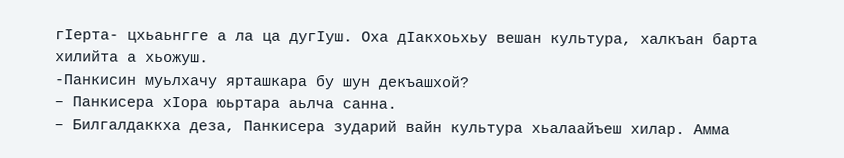гІерта- цхьаьнгге а ла ца дугІуш. Оха дІакхоьхьу вешан культура, халкъан барта хилийта а хьожуш.
-Панкисин муьлхачу ярташкара бу шун декъашхой?
– Панкисера хІора юьртара аьлча санна.
– Билгалдаккха деза, Панкисера зударий вайн культура хьалаайъеш хилар. Амма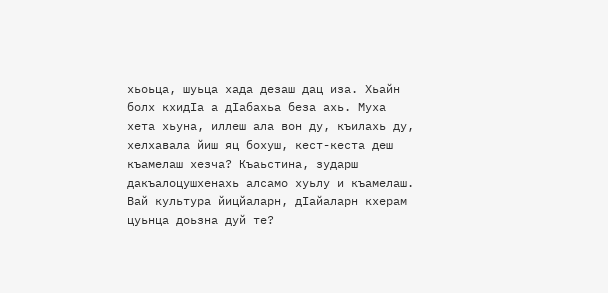хьоьца, шуьца хада дезаш дац иза. Хьайн болх кхидІа а дІабахьа беза ахь. Муха хета хьуна, иллеш ала вон ду, къилахь ду, хелхавала йиш яц бохуш, кест-кеста деш къамелаш хезча? Къаьстина, зударш дакъалоцушхенахь алсамо хуьлу и къамелаш. Вай культура йицйаларн, дІайаларн кхерам цуьнца доьзна дуй те?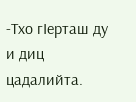-Тхо гІерташ ду и диц цадалийта.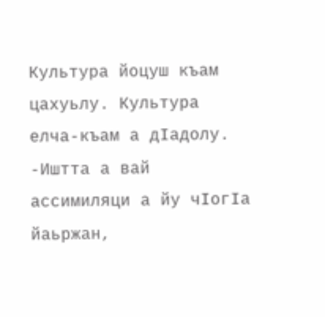Культура йоцуш къам цахуьлу. Культура елча-къам а дІадолу.
-Иштта а вай ассимиляци а йу чІогІа йаьржан,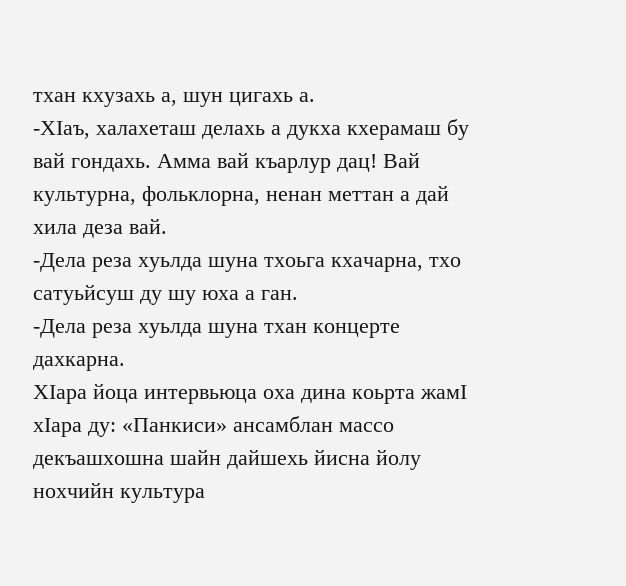тхан кхузахь а, шун цигахь а.
-ХІаъ, халахеташ делахь а дукха кхерамаш бу вай гондахь. Амма вай къарлур дац! Вай культурна, фольклорна, ненан меттан а дай хила деза вай.
-Дела реза хуьлда шуна тхоьга кхачарна, тхо сатуьйсуш ду шу юха а ган.
-Дела реза хуьлда шуна тхан концерте дахкарна.
ХІара йоца интервьюца оха дина коьрта жамІ хІара ду: «Панкиси» ансамблан массо декъашхошна шайн дайшехь йисна йолу нохчийн культура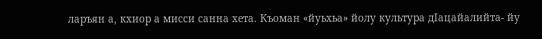ларъян а, кхиор а мисси санна хета. Къоман «йуьхьа» йолу культура дІацайалийта- йу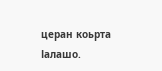церан коьрта Іалашо.